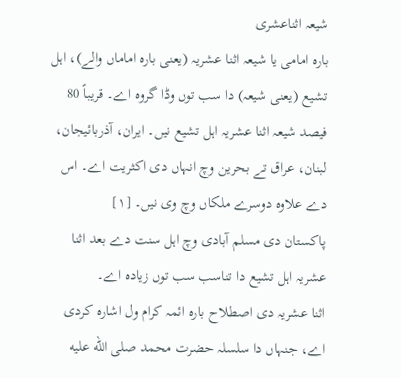شیعہ اثناعشری
بارہ امامی یا شیعہ اثنا عشریہ (یعنی بارہ اماماں والے)، اہل تشیع (یعنی شیعہ) دا سب توں وڈا گروہ اے۔ قریباً 80 فیصد شیعہ اثنا عشریہ اہل تشیع نیں۔ ایران، آذربائیجان، لبنان، عراق تے بحرین وچ انہاں دی اکثریت اے۔ اس دے علاوہ دوسرے ملکاں وچ وی نیں۔ [۱]
پاکستان دی مسلم آبادی وچ اہل سنت دے بعد اثنا عشریہ اہل تشیع دا تناسب سب توں زیادہ اے۔
اثنا عشریہ دی اصطلاح بارہ ائمہ کرام ول اشارہ کردی اے، جنہاں دا سلسلہ حضرت محمد صلى الله عليه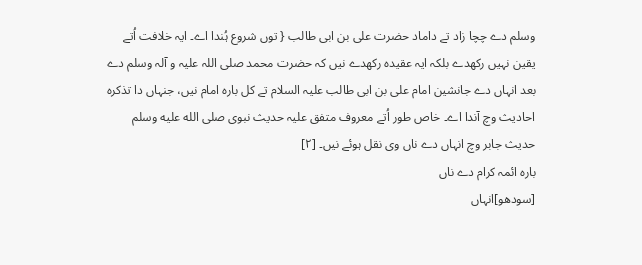وسلم دے چچا زاد تے داماد حضرت علی بن ابی طالب { توں شروع ہُندا اے۔ ایہ خلافت اُتے یقین نہیں رکھدے بلکہ ایہ عقیدہ رکھدے نیں کہ حضرت محمد صلی اللہ علیہ و آلہ وسلم دے بعد انہاں دے جانشین امام علی بن ابی طالب علیہ السلام تے کل بارہ امام نیں، جنہاں دا تذکرہ احادیث وچ آندا اے۔ خاص طور اُتے معروف متفق علیہ حدیث نبوی صلى الله عليه وسلم حدیث جابر وچ انہاں دے ناں وی نقل ہوئے نیں۔ [۲]
بارہ ائمہ کرام دے ناں
[سودھو]انہاں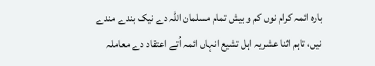بارہ ائمہ کرام نوں کم و بیش تمام مسلمان اللہ دے نیک بندے مندے نیں، تاہم اثنا عشریہ اہل تشیع انہاں ائمہ اُتے اعتقاد دے معاملہ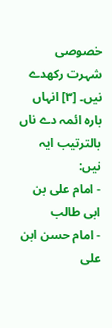خصوصی شہرت رکھدے نیں۔ [۳] انہاں بارہ ائمہ دے ناں بالترتیب ایہ نیں:
- امام علی بن ابی طالب
- امام حسن ابن علی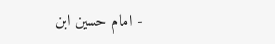- امام حسین ابن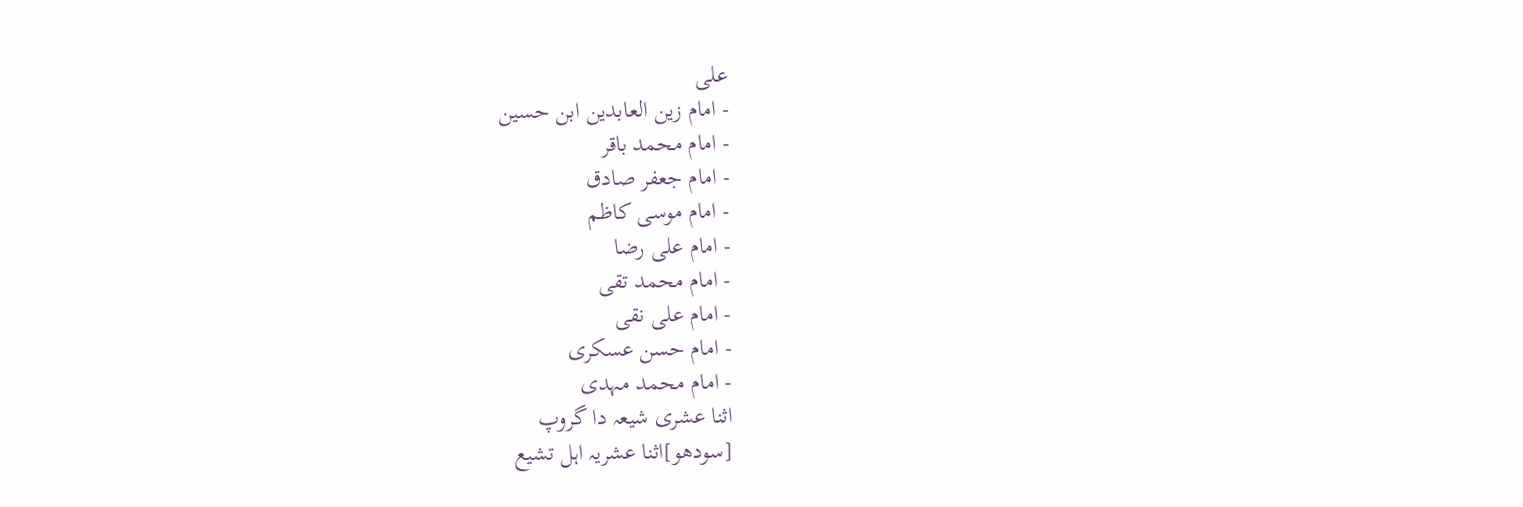علی
- امام زین العابدین ابن حسین
- امام محمد باقر
- امام جعفر صادق
- امام موسی کاظم
- امام علی رضا
- امام محمد تقی
- امام علی نقی
- امام حسن عسکری
- امام محمد مہدی
اثنا عشری شیعہ دا گروپ
[سودھو]اثنا عشریہ اہل تشیع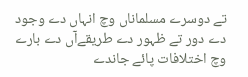تے دوسرے مسلماناں وچ انہاں دے وجود دے دور تے ظہور دے طریقےآں دے بارے وچ اختلافات پائے جاندے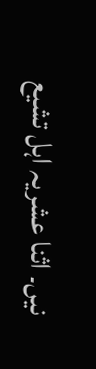نيں۔ اثنا عشریہ اہل تشیع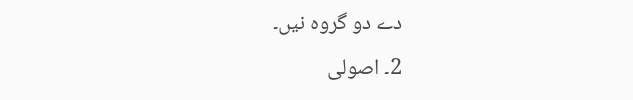دے دو گروہ نيں۔
2۔ اصولی